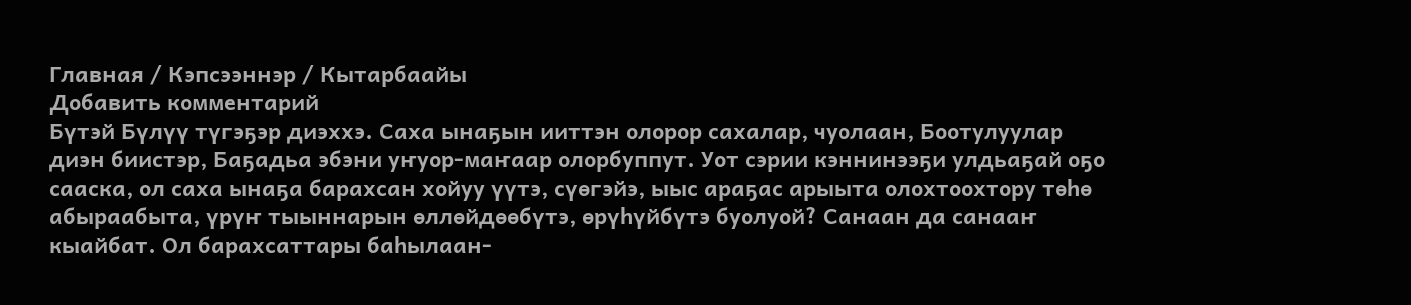Главная / Кэпсээннэр / Кытарбаайы
Добавить комментарий
Бүтэй Бүлүү түгэҕэр диэххэ. Саха ынаҕын ииттэн олорор сахалар, чуолаан, Боотулуулар диэн биистэр, Баҕадьа эбэни уҥуор-маҥаар олорбуппут. Уот сэрии кэннинээҕи улдьаҕай оҕо сааска, ол саха ынаҕа барахсан хойуу үүтэ, сүөгэйэ, ыыс араҕас арыыта олохтоохтору төһө абыраабыта, үрүҥ тыыннарын өллөйдөөбүтэ, өрүһүйбүтэ буолуой? Санаан да санааҥ кыайбат. Ол барахсаттары баһылаан-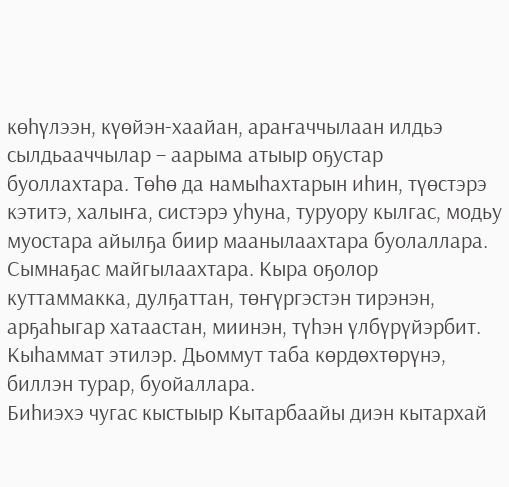көһүлээн, күөйэн-хаайан, араҥаччылаан илдьэ сылдьааччылар – аарыма атыыр оҕустар буоллахтара. Төһө да намыһахтарын иһин, түөстэрэ кэтитэ, халыҥа, систэрэ уһуна, туруору кылгас, модьу муостара айылҕа биир маанылаахтара буолаллара. Сымнаҕас майгылаахтара. Кыра оҕолор куттаммакка, дулҕаттан, төҥүргэстэн тирэнэн, арҕаһыгар хатаастан, миинэн, түһэн үлбүрүйэрбит. Кыһаммат этилэр. Дьоммут таба көрдөхтөрүнэ, биллэн турар, буойаллара.
Биһиэхэ чугас кыстыыр Кытарбаайы диэн кытархай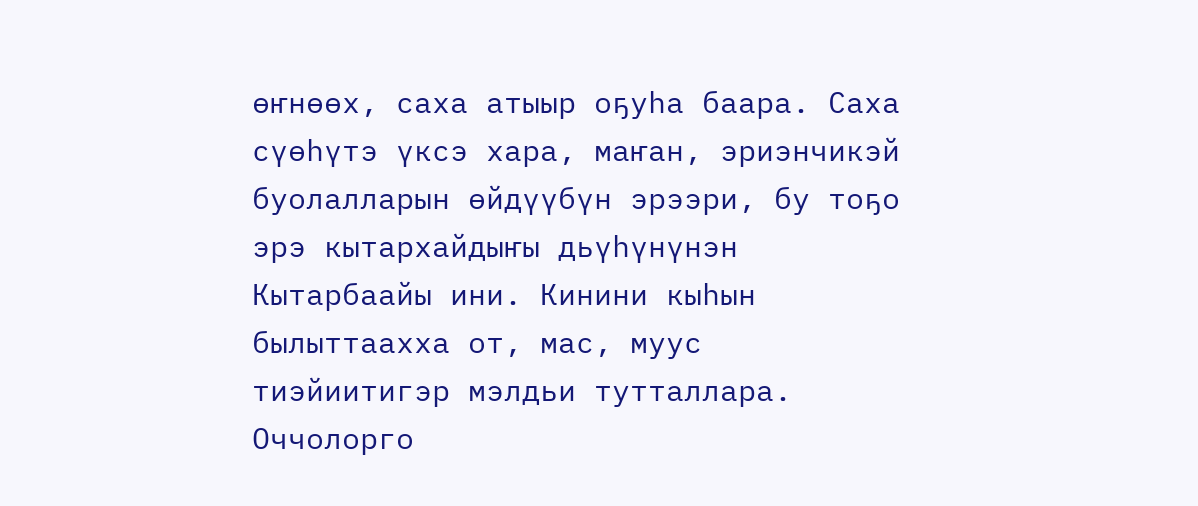өҥнөөх, саха атыыр оҕуһа баара. Саха сүөһүтэ үксэ хара, маҥан, эриэнчикэй буолалларын өйдүүбүн эрээри, бу тоҕо эрэ кытархайдыҥы дьүһүнүнэн Кытарбаайы ини. Кинини кыһын былыттаахха от, мас, муус тиэйиитигэр мэлдьи тутталлара. Оччолорго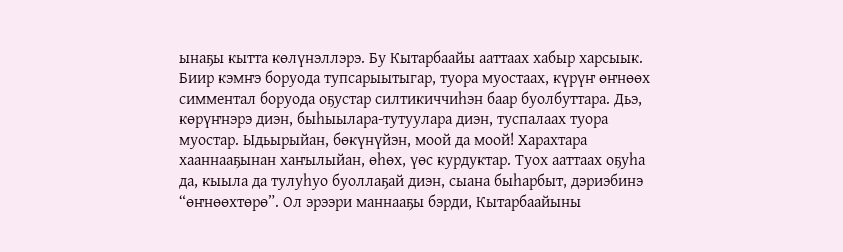ынаҕы кытта көлүнэллэрэ. Бу Кытарбаайы ааттаах хабыр харсыык. Биир кэмҥэ боруода тупсарыытыгар, туора муостаах, күрүҥ өҥнөөх симментал боруода оҕустар силтикиччиһэн баар буолбуттара. Дьэ, көрүҥнэрэ диэн, быһыылара-тутуулара диэн, туспалаах туора муостар. Ыдьырыйан, бөкүнүйэн, моой да моой! Харахтара хааннааҕынан хаҥылыйан, өһөх, үөс курдуктар. Туох ааттаах оҕуһа да, кыыла да тулуһуо буоллаҕай диэн, сыана быһарбыт, дэриэбинэ “өҥнөөхтөрө”. Ол эрээри маннааҕы бэрди, Кытарбаайыны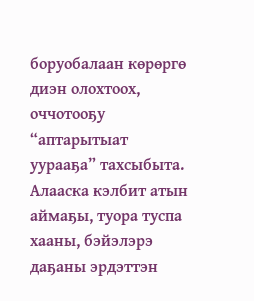боруобалаан көрөргө диэн олохтоох, оччотооҕу “аптарытыат уурааҕа” тахсыбыта. Алааска кэлбит атын аймаҕы, туора туспа хааны, бэйэлэрэ даҕаны эрдэттэн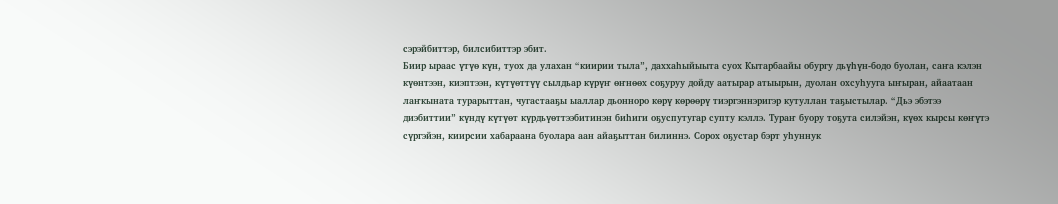сэрэйбиттэр, билсибиттэр эбит.
Биир ыраас үтүө күн, туох да улахан “киирии тыла”, даххаһыйыыта суох Кытарбаайы обургу дьүһүн-бодо буолан, саҥа кэлэн күөнтээн, киэптээн, күтүөттүү сылдьар күрүҥ өҥнөөх соҕуруу дойду аатырар атыырын, дуолан охсуһууга ыҥыран, айаатаан лаҥкыната турарыттан, чугастааҕы ыаллар дьонноро көрү көрөөрү тиэргэннэригэр кутуллан таҕыстылар. “Дьэ эбэтээ диэбиттии” күндү күтүөт күрдьүөттээбитинэн биһиги оҕуспутугар супту кэллэ. Тураҥ буору тоҕута силэйэн, күөх кырсы көҥүтэ сүргэйэн, киирсии хабараана буолара аан айаҕыттан билиннэ. Сорох оҕустар бэрт уһуннук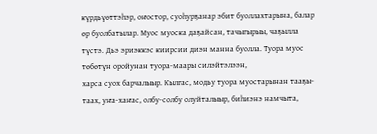күрдьүөттэһэр, оҥостор, суоһурҕанар эбит буоллахтарына, балар өр буолбатылар. Муос муоска даҕайсан, тачыгырыы, чаҕылла түстэ. Дьэ эриэккэс киирсии диэн манна буолла. Туора муос төбөтүн оройунан туора-маары силэйтэлээн,
харса суох барчалыыр. Кылгас, модьу туора муостарынан тааҕы- таах, уҥа-хаҥас, олбу-солбу олуйталыыр, биһиэнэ намчыта,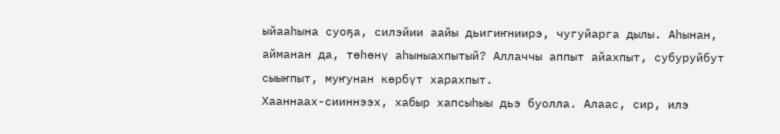ыйааһына суоҕа, силэйии аайы дьигиҥниирэ, чугуйарга дылы. Аһынан, айманан да, төһөнү аһыныахпытый? Аллаччы аппыт айахпыт, субуруйбут сыыҥпыт, муҥунан көрбүт харахпыт.
Хааннаах-сииннээх, хабыр хапсыһыы дьэ буолла. Алаас, сир, илэ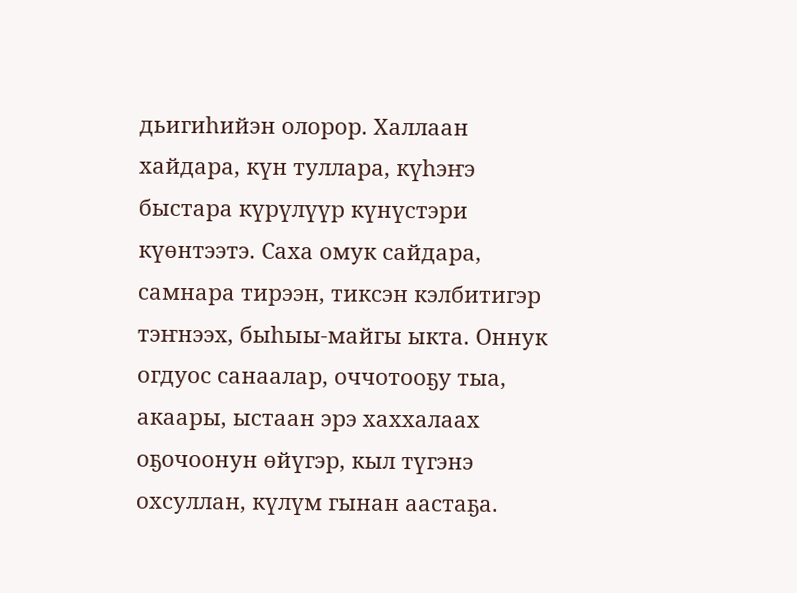дьигиһийэн олорор. Халлаан хайдара, күн туллара, күһэҥэ быстара күрүлүүр күнүстэри күөнтээтэ. Саха омук сайдара, самнара тирээн, тиксэн кэлбитигэр тэҥнээх, быһыы-майгы ыкта. Оннук огдуос санаалар, оччотооҕу тыа, акаары, ыстаан эрэ хаххалаах оҕочоонун өйүгэр, кыл түгэнэ охсуллан, күлүм гынан аастаҕа.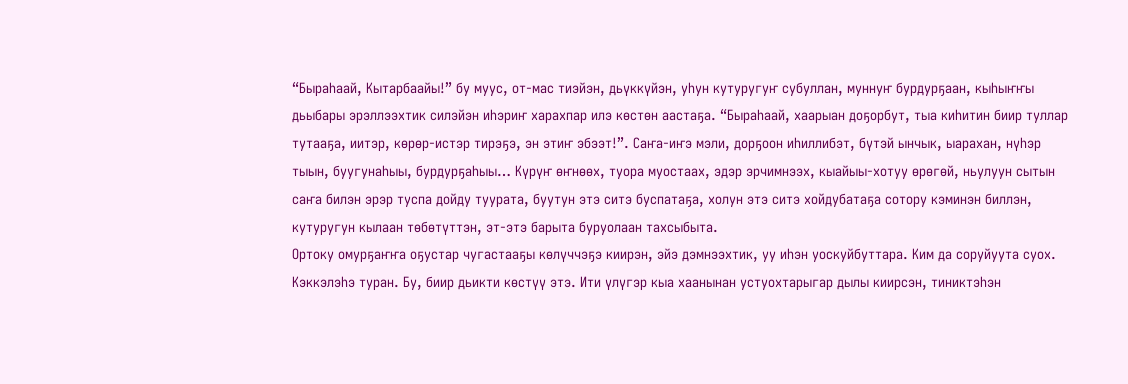“Быраһаай, Кытарбаайы!” бу муус, от-мас тиэйэн, дьүккүйэн, уһун кутуругуҥ субуллан, муннуҥ бурдурҕаан, кыһыҥҥы дьыбары эрэллээхтик силэйэн иһэриҥ харахпар илэ көстөн аастаҕа. “Быраһаай, хаарыан доҕорбут, тыа киһитин биир туллар тутааҕа, иитэр, көрөр-истэр тирэҕэ, эн этиҥ эбээт!”. Саҥа-иҥэ мэли, дорҕоон иһиллибэт, бүтэй ынчык, ыарахан, нүһэр тыын, буугунаһыы, бурдурҕаһыы… Күрүҥ өҥнөөх, туора муостаах, эдэр эрчимнээх, кыайыы-хотуу өрөгөй, ньулуун сытын саҥа билэн эрэр туспа дойду туурата, буутун этэ ситэ буспатаҕа, холун этэ ситэ хойдубатаҕа сотору кэминэн биллэн, кутуругун кылаан төбөтүттэн, эт-этэ барыта буруолаан тахсыбыта.
Ортоку омурҕаҥҥа оҕустар чугастааҕы көлүччэҕэ киирэн, эйэ дэмнээхтик, уу иһэн уоскуйбуттара. Ким да соруйуута суох. Кэккэлэһэ туран. Бу, биир дьикти көстүү этэ. Ити үлүгэр кыа хаанынан устуохтарыгар дылы киирсэн, тиниктэһэн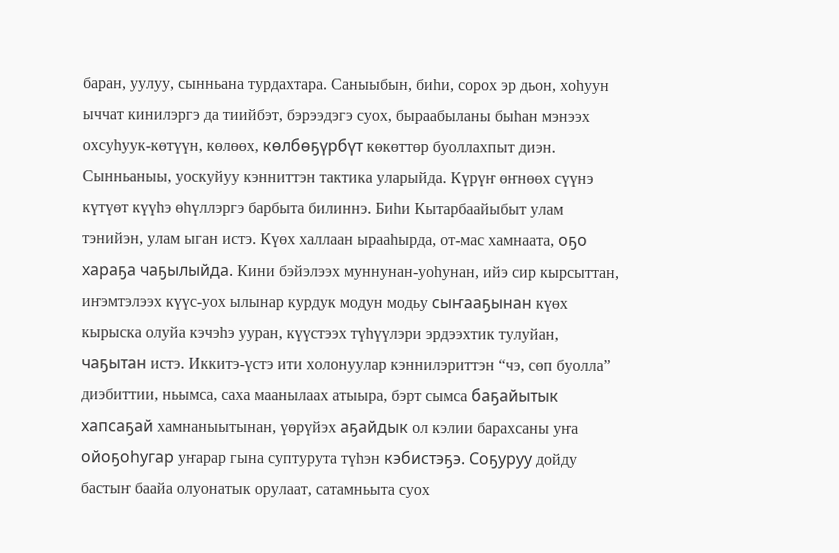баран, уулуу, сынньана турдахтара. Саныыбын, биһи, сорох эр дьон, хоһуун ыччат кинилэргэ да тиийбэт, бэрээдэгэ суох, быраабыланы быһан мэнээх охсуһуук-көтүүн, көлөөх, көлбөҕүрбүт көкөттөр буоллахпыт диэн.
Сынньаныы, уоскуйуу кэнниттэн тактика уларыйда. Күрүҥ өҥнөөх сүүнэ күтүөт күүһэ өһүллэргэ барбыта билиннэ. Биһи Кытарбаайыбыт улам тэнийэн, улам ыган истэ. Күөх халлаан ырааһырда, от-мас хамнаата, оҕо хараҕа чаҕылыйда. Кини бэйэлээх муннунан-уоһунан, ийэ сир кырсыттан, иҥэмтэлээх күүс-уох ылынар курдук модун модьу сыҥааҕынан күөх кырыска олуйа кэчэһэ ууран, күүстээх түһүүлэри эрдээхтик тулуйан, чаҕытан истэ. Иккитэ-үстэ ити холонуулар кэннилэриттэн “чэ, сөп буолла” диэбиттии, ньымса, саха маанылаах атыыра, бэрт сымса баҕайытык хапсаҕай хамнаныытынан, үөрүйэх аҕайдык ол кэлии барахсаны уҥа ойоҕоһугар уҥарар гына суптурута түһэн кэбистэҕэ. Соҕуруу дойду бастыҥ баайа олуонатык орулаат, сатамньыта суох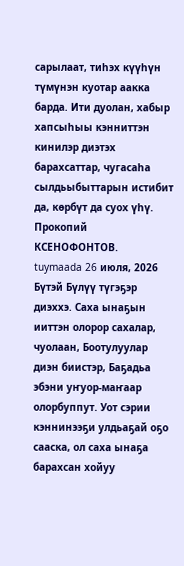сарылаат, тиһэх күүһүн түмүнэн куотар аакка барда. Ити дуолан, хабыр хапсыһыы кэнниттэн кинилэр диэтэх барахсаттар, чугасаһа сылдьыбыттарын истибит да, көрбүт да суох үһү.
Прокопий КСЕНОФОНТОВ.
tuymaada 26 июля, 2026
Бүтэй Бүлүү түгэҕэр диэххэ. Саха ынаҕын ииттэн олорор сахалар, чуолаан, Боотулуулар диэн биистэр, Баҕадьа эбэни уҥуор-маҥаар олорбуппут. Уот сэрии кэннинээҕи улдьаҕай оҕо сааска, ол саха ынаҕа барахсан хойуу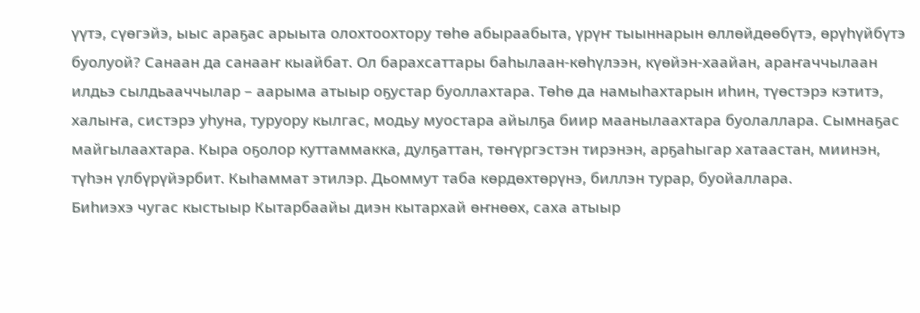үүтэ, сүөгэйэ, ыыс араҕас арыыта олохтоохтору төһө абыраабыта, үрүҥ тыыннарын өллөйдөөбүтэ, өрүһүйбүтэ буолуой? Санаан да санааҥ кыайбат. Ол барахсаттары баһылаан-көһүлээн, күөйэн-хаайан, араҥаччылаан илдьэ сылдьааччылар – аарыма атыыр оҕустар буоллахтара. Төһө да намыһахтарын иһин, түөстэрэ кэтитэ, халыҥа, систэрэ уһуна, туруору кылгас, модьу муостара айылҕа биир маанылаахтара буолаллара. Сымнаҕас майгылаахтара. Кыра оҕолор куттаммакка, дулҕаттан, төҥүргэстэн тирэнэн, арҕаһыгар хатаастан, миинэн, түһэн үлбүрүйэрбит. Кыһаммат этилэр. Дьоммут таба көрдөхтөрүнэ, биллэн турар, буойаллара.
Биһиэхэ чугас кыстыыр Кытарбаайы диэн кытархай өҥнөөх, саха атыыр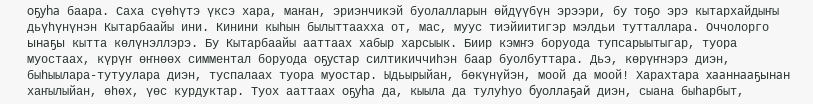оҕуһа баара. Саха сүөһүтэ үксэ хара, маҥан, эриэнчикэй буолалларын өйдүүбүн эрээри, бу тоҕо эрэ кытархайдыҥы дьүһүнүнэн Кытарбаайы ини. Кинини кыһын былыттаахха от, мас, муус тиэйиитигэр мэлдьи тутталлара. Оччолорго ынаҕы кытта көлүнэллэрэ. Бу Кытарбаайы ааттаах хабыр харсыык. Биир кэмҥэ боруода тупсарыытыгар, туора муостаах, күрүҥ өҥнөөх симментал боруода оҕустар силтикиччиһэн баар буолбуттара. Дьэ, көрүҥнэрэ диэн, быһыылара-тутуулара диэн, туспалаах туора муостар. Ыдьырыйан, бөкүнүйэн, моой да моой! Харахтара хааннааҕынан хаҥылыйан, өһөх, үөс курдуктар. Туох ааттаах оҕуһа да, кыыла да тулуһуо буоллаҕай диэн, сыана быһарбыт,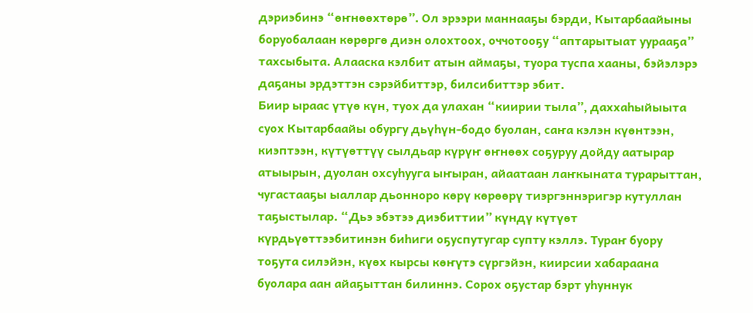дэриэбинэ “өҥнөөхтөрө”. Ол эрээри маннааҕы бэрди, Кытарбаайыны боруобалаан көрөргө диэн олохтоох, оччотооҕу “аптарытыат уурааҕа” тахсыбыта. Алааска кэлбит атын аймаҕы, туора туспа хааны, бэйэлэрэ даҕаны эрдэттэн сэрэйбиттэр, билсибиттэр эбит.
Биир ыраас үтүө күн, туох да улахан “киирии тыла”, даххаһыйыыта суох Кытарбаайы обургу дьүһүн-бодо буолан, саҥа кэлэн күөнтээн, киэптээн, күтүөттүү сылдьар күрүҥ өҥнөөх соҕуруу дойду аатырар атыырын, дуолан охсуһууга ыҥыран, айаатаан лаҥкыната турарыттан, чугастааҕы ыаллар дьонноро көрү көрөөрү тиэргэннэригэр кутуллан таҕыстылар. “Дьэ эбэтээ диэбиттии” күндү күтүөт күрдьүөттээбитинэн биһиги оҕуспутугар супту кэллэ. Тураҥ буору тоҕута силэйэн, күөх кырсы көҥүтэ сүргэйэн, киирсии хабараана буолара аан айаҕыттан билиннэ. Сорох оҕустар бэрт уһуннук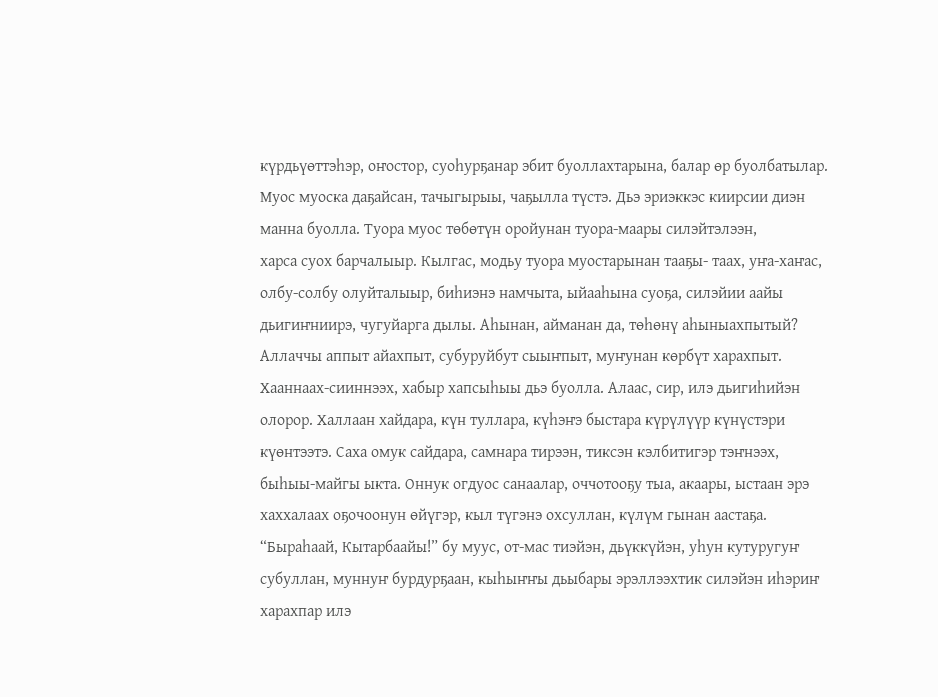күрдьүөттэһэр, оҥостор, суоһурҕанар эбит буоллахтарына, балар өр буолбатылар. Муос муоска даҕайсан, тачыгырыы, чаҕылла түстэ. Дьэ эриэккэс киирсии диэн манна буолла. Туора муос төбөтүн оройунан туора-маары силэйтэлээн,
харса суох барчалыыр. Кылгас, модьу туора муостарынан тааҕы- таах, уҥа-хаҥас, олбу-солбу олуйталыыр, биһиэнэ намчыта, ыйааһына суоҕа, силэйии аайы дьигиҥниирэ, чугуйарга дылы. Аһынан, айманан да, төһөнү аһыныахпытый? Аллаччы аппыт айахпыт, субуруйбут сыыҥпыт, муҥунан көрбүт харахпыт.
Хааннаах-сииннээх, хабыр хапсыһыы дьэ буолла. Алаас, сир, илэ дьигиһийэн олорор. Халлаан хайдара, күн туллара, күһэҥэ быстара күрүлүүр күнүстэри күөнтээтэ. Саха омук сайдара, самнара тирээн, тиксэн кэлбитигэр тэҥнээх, быһыы-майгы ыкта. Оннук огдуос санаалар, оччотооҕу тыа, акаары, ыстаан эрэ хаххалаах оҕочоонун өйүгэр, кыл түгэнэ охсуллан, күлүм гынан аастаҕа. “Быраһаай, Кытарбаайы!” бу муус, от-мас тиэйэн, дьүккүйэн, уһун кутуругуҥ субуллан, муннуҥ бурдурҕаан, кыһыҥҥы дьыбары эрэллээхтик силэйэн иһэриҥ харахпар илэ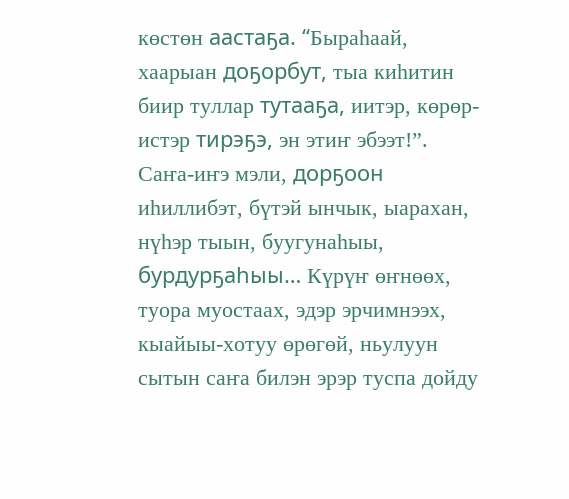көстөн аастаҕа. “Быраһаай, хаарыан доҕорбут, тыа киһитин биир туллар тутааҕа, иитэр, көрөр-истэр тирэҕэ, эн этиҥ эбээт!”. Саҥа-иҥэ мэли, дорҕоон иһиллибэт, бүтэй ынчык, ыарахан, нүһэр тыын, буугунаһыы, бурдурҕаһыы… Күрүҥ өҥнөөх, туора муостаах, эдэр эрчимнээх, кыайыы-хотуу өрөгөй, ньулуун сытын саҥа билэн эрэр туспа дойду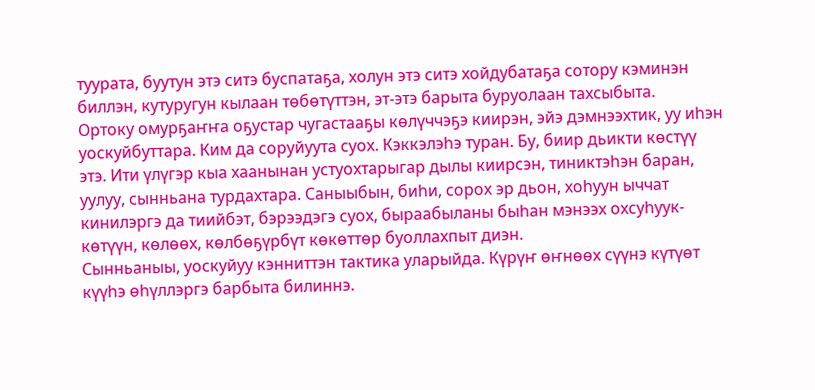туурата, буутун этэ ситэ буспатаҕа, холун этэ ситэ хойдубатаҕа сотору кэминэн биллэн, кутуругун кылаан төбөтүттэн, эт-этэ барыта буруолаан тахсыбыта.
Ортоку омурҕаҥҥа оҕустар чугастааҕы көлүччэҕэ киирэн, эйэ дэмнээхтик, уу иһэн уоскуйбуттара. Ким да соруйуута суох. Кэккэлэһэ туран. Бу, биир дьикти көстүү этэ. Ити үлүгэр кыа хаанынан устуохтарыгар дылы киирсэн, тиниктэһэн баран, уулуу, сынньана турдахтара. Саныыбын, биһи, сорох эр дьон, хоһуун ыччат кинилэргэ да тиийбэт, бэрээдэгэ суох, быраабыланы быһан мэнээх охсуһуук-көтүүн, көлөөх, көлбөҕүрбүт көкөттөр буоллахпыт диэн.
Сынньаныы, уоскуйуу кэнниттэн тактика уларыйда. Күрүҥ өҥнөөх сүүнэ күтүөт күүһэ өһүллэргэ барбыта билиннэ.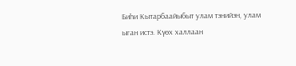Биһи Кытарбаайыбыт улам тэнийэн, улам ыган истэ. Күөх халлаан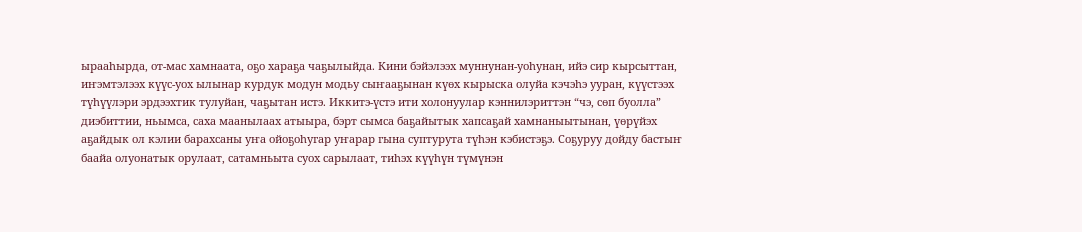ырааһырда, от-мас хамнаата, оҕо хараҕа чаҕылыйда. Кини бэйэлээх муннунан-уоһунан, ийэ сир кырсыттан, иҥэмтэлээх күүс-уох ылынар курдук модун модьу сыҥааҕынан күөх кырыска олуйа кэчэһэ ууран, күүстээх түһүүлэри эрдээхтик тулуйан, чаҕытан истэ. Иккитэ-үстэ ити холонуулар кэннилэриттэн “чэ, сөп буолла” диэбиттии, ньымса, саха маанылаах атыыра, бэрт сымса баҕайытык хапсаҕай хамнаныытынан, үөрүйэх аҕайдык ол кэлии барахсаны уҥа ойоҕоһугар уҥарар гына суптурута түһэн кэбистэҕэ. Соҕуруу дойду бастыҥ баайа олуонатык орулаат, сатамньыта суох сарылаат, тиһэх күүһүн түмүнэн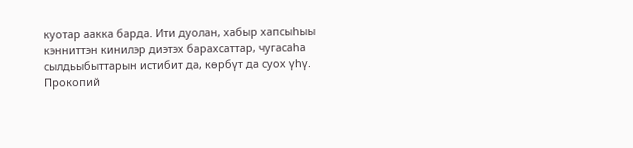куотар аакка барда. Ити дуолан, хабыр хапсыһыы кэнниттэн кинилэр диэтэх барахсаттар, чугасаһа сылдьыбыттарын истибит да, көрбүт да суох үһү.
Прокопий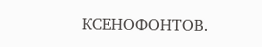КСЕНОФОНТОВ.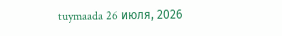tuymaada 26 июля, 2026